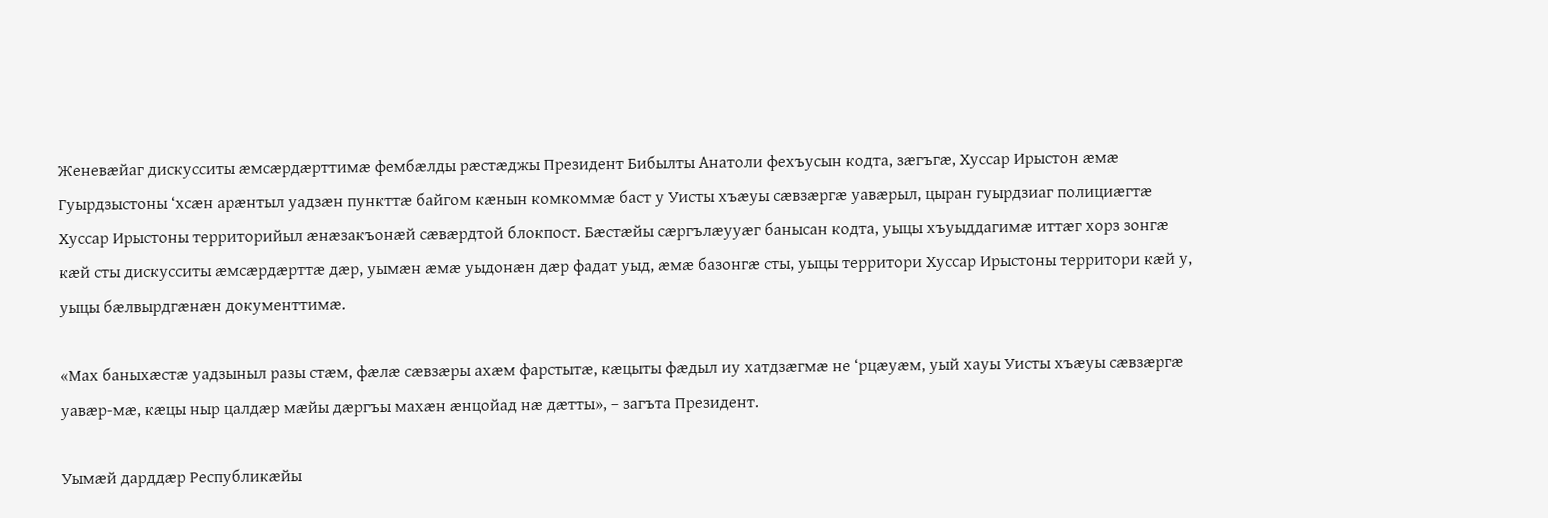Женевæйаг дискусситы æмсæрдæрттимæ фембæлды рæстæджы Президент Бибылты Анатоли фехъусын кодта, зæгъгæ, Хуссар Ирыстон æмæ Гуырдзыстоны ‘хсæн арæнтыл уадзæн пункттæ байгом кæнын комкоммæ баст у Уисты хъæуы сæвзæргæ уавæрыл, цыран гуырдзиаг полициæгтæ Хуссар Ирыстоны территорийыл æнæзакъонæй сæвæрдтой блокпост. Бæстæйы сæргълæууæг банысан кодта, уыцы хъуыддагимæ иттæг хорз зонгæ кæй сты дискусситы æмсæрдæрттæ дæр, уымæн æмæ уыдонæн дæр фадат уыд, æмæ базонгæ сты, уыцы территори Хуссар Ирыстоны территори кæй у, уыцы бæлвырдгæнæн документтимæ.

«Мах баныхæстæ уадзыныл разы стæм, фæлæ сæвзæры ахæм фарстытæ, кæцыты фæдыл иу хатдзæгмæ не ‘рцæуæм, уый хауы Уисты хъæуы сæвзæргæ уавæр-мæ, кæцы ныр цалдæр мæйы дæргъы махæн æнцойад нæ дæтты», – загъта Президент.

Уымæй дарддæр Республикæйы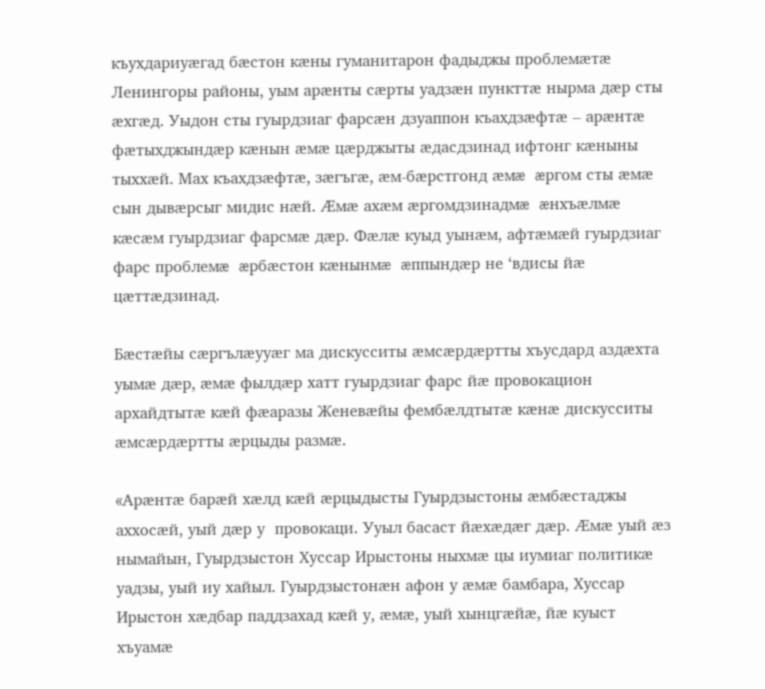къухдариуæгад бæстон кæны гуманитарон фадыджы проблемæтæ Ленингоры районы, уым арæнты сæрты уадзæн пункттæ нырма дæр сты æхгæд. Уыдон сты гуырдзиаг фарсæн дзуаппон къахдзæфтæ – арæнтæ фæтыхджындæр кæнын æмæ цæрджыты æдасдзинад ифтонг кæныны тыххæй. Мах къахдзæфтæ, зæгъгæ, æм-бæрстгонд æмæ æргом сты æмæ сын дывæрсыг мидис нæй. Æмæ ахæм æргомдзинадмæ æнхъæлмæ кæсæм гуырдзиаг фарсмæ дæр. Фæлæ куыд уынæм, афтæмæй гуырдзиаг фарс проблемæ æрбæстон кæнынмæ æппындæр не ‘вдисы йæ цæттæдзинад.

Бæстæйы сæргълæууæг ма дискусситы æмсæрдæртты хъусдард аздæхта уымæ дæр, æмæ фылдæр хатт гуырдзиаг фарс йæ провокацион архайдтытæ кæй фæаразы Женевæйы фембæлдтытæ кæнæ дискусситы æмсæрдæртты æрцыды размæ.

«Арæнтæ барæй хæлд кæй æрцыдысты Гуырдзыстоны æмбæстаджы аххосæй, уый дæр у  провокаци. Ууыл басаст йæхæдæг дæр. Æмæ уый æз нымайын, Гуырдзыстон Хуссар Ирыстоны ныхмæ цы иумиаг политикæ уадзы, уый иу хайыл. Гуырдзыстонæн афон у æмæ бамбара, Хуссар Ирыстон хæдбар паддзахад кæй у, æмæ, уый хынцгæйæ, йæ куыст хъуамæ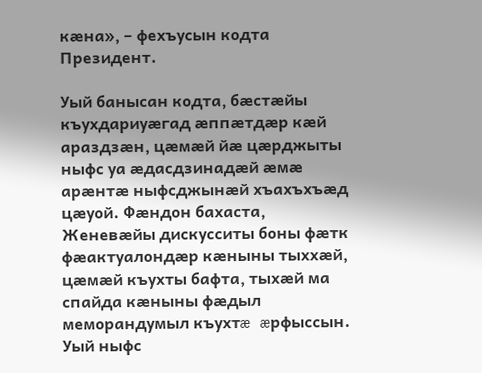кæна», – фехъусын кодта Президент.

Уый банысан кодта, бæстæйы къухдариуæгад æппæтдæр кæй араздзæн, цæмæй йæ цæрджыты ныфс уа æдасдзинадæй æмæ арæнтæ ныфсджынæй хъахъхъæд цæуой. Фæндон бахаста,  Женевæйы дискусситы боны фæтк фæактуалондæр кæныны тыххæй, цæмæй къухты бафта, тыхæй ма спайда кæныны фæдыл меморандумыл къухтæ æрфыссын. Уый ныфс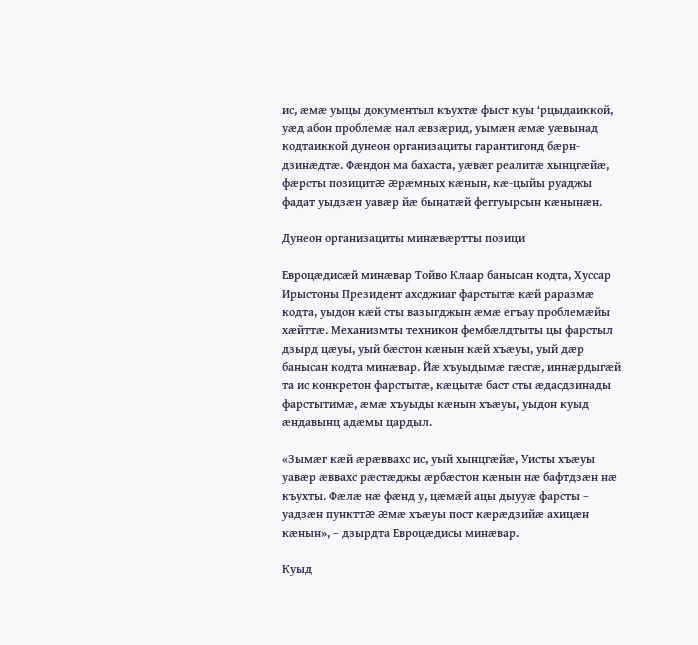ис, æмæ уыцы документыл къухтæ фыст куы ‘рцыдаиккой, уæд абон проблемæ нал æвзæрид, уымæн æмæ уæвынад кодтаиккой дунеон организациты гарантигонд бæрн-дзинæдтæ. Фæндон ма бахаста, уæвæг реалитæ хынцгæйæ, фæрсты позицитæ æрæмных кæнын, кæ-цыйы руаджы фадат уыдзæн уавæр йæ бынатæй феггуырсын кæнынæн.

Дунеон организациты минæвæртты позици

Евроцæдисæй минæвар Тойво Клаар банысан кодта, Хуссар Ирыстоны Президент ахсджиаг фарстытæ кæй раразмæ кодта, уыдон кæй сты вазыгджын æмæ егъау проблемæйы хæйттæ. Механизмты техникон фембæлдтыты цы фарстыл дзырд цæуы, уый бæстон кæнын кæй хъæуы, уый дæр банысан кодта минæвар. Йæ хъуыдымæ гæсгæ, иннæрдыгæй та ис конкретон фарстытæ, кæцытæ баст сты æдасдзинады фарстытимæ, æмæ хъуыды кæнын хъæуы, уыдон куыд æндавынц адæмы цардыл.

«Зымæг кæй æрæввахс ис, уый хынцгæйæ, Уисты хъæуы уавæр æввахс рæстæджы æрбæстон кæнын нæ бафтдзæн нæ къухты. Фæлæ нæ фæнд у, цæмæй ацы дыууæ фарсты – уадзæн пункттæ æмæ хъæуы пост кæрæдзийæ ахицæн  кæнын», – дзырдта Евроцæдисы минæвар.

Куыд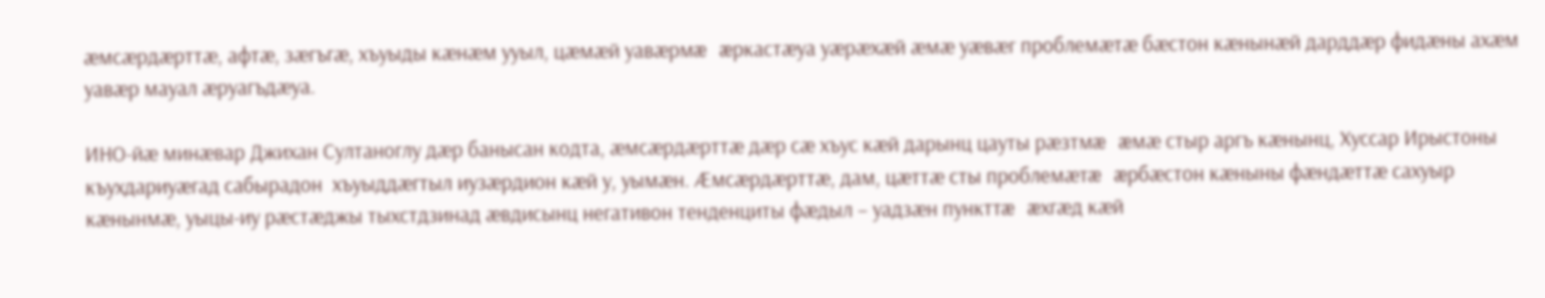æмсæрдæрттæ, афтæ, зæгъгæ, хъуыды кæнæм ууыл, цæмæй уавæрмæ æркастæуа уæрæхæй æмæ уæвæг проблемæтæ бæстон кæнынæй дарддæр фидæны ахæм уавæр мауал æруагъдæуа.

ИНО-йæ минæвар Джихан Султаноглу дæр банысан кодта, æмсæрдæрттæ дæр сæ хъус кæй дарынц цауты рæзтмæ æмæ стыр аргъ кæнынц, Хуссар Ирыстоны къухдариуæгад сабырадон  хъуыддæгтыл иузæрдион кæй у, уымæн. Æмсæрдæрттæ, дам, цæттæ сты проблемæтæ æрбæстон кæныны фæндæттæ сахуыр кæнынмæ, уыцы-иу рæстæджы тыхстдзинад æвдисынц негативон тенденциты фæдыл – уадзæн пункттæ æхгæд кæй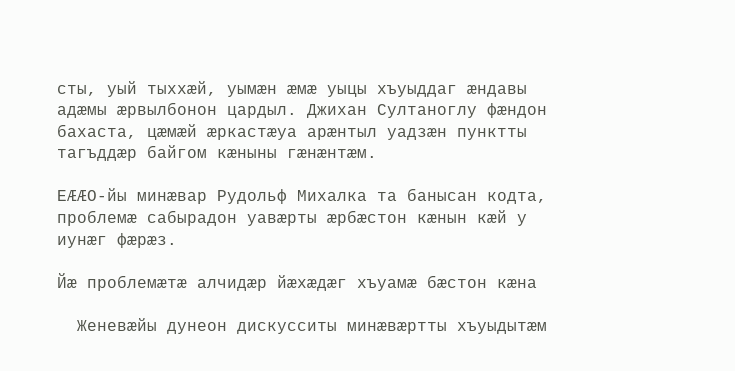сты, уый тыххæй, уымæн æмæ уыцы хъуыддаг æндавы адæмы æрвылбонон цардыл. Джихан Султаноглу фæндон бахаста, цæмæй æркастæуа арæнтыл уадзæн пунктты тагъддæр байгом кæныны гæнæнтæм.

ЕÆÆО-йы минæвар Рудольф Михалка та банысан кодта, проблемæ сабырадон уавæрты æрбæстон кæнын кæй у иунæг фæрæз.

Йæ проблемæтæ алчидæр йæхæдæг хъуамæ бæстон кæна

  Женевæйы дунеон дискусситы минæвæртты хъуыдытæм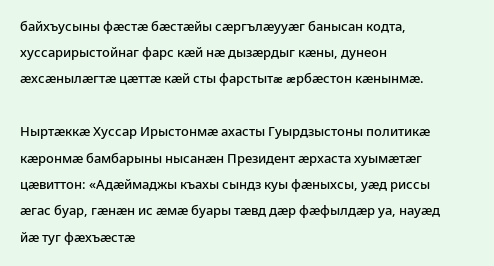байхъусыны фæстæ бæстæйы сæргълæууæг банысан кодта, хуссарирыстойнаг фарс кæй нæ дызæрдыг кæны, дунеон æхсæнылæгтæ цæттæ кæй сты фарстытæ æрбæстон кæнынмæ.

Ныртæккæ Хуссар Ирыстонмæ ахасты Гуырдзыстоны политикæ кæронмæ бамбарыны нысанæн Президент æрхаста хуымæтæг цæвиттон: «Адæймаджы къахы сындз куы фæныхсы, уæд риссы æгас буар, гæнæн ис æмæ буары тæвд дæр фæфылдæр уа, науæд йæ туг фæхъæстæ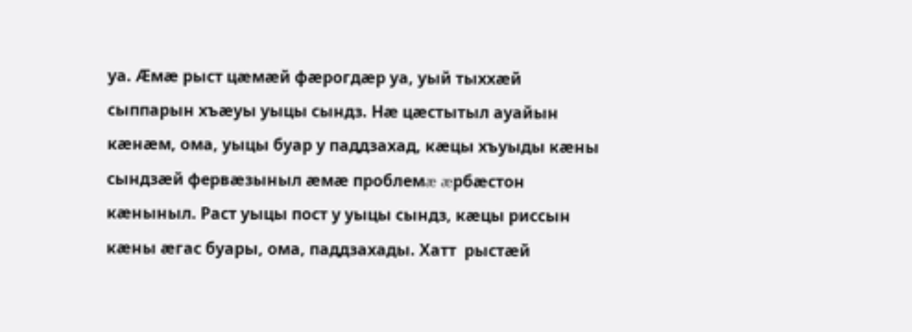уа. Æмæ рыст цæмæй фæрогдæр уа, уый тыххæй сыппарын хъæуы уыцы сындз. Нæ цæстытыл ауайын кæнæм, ома, уыцы буар у паддзахад, кæцы хъуыды кæны сындзæй фервæзыныл æмæ проблемæ æрбæстон кæныныл. Раст уыцы пост у уыцы сындз, кæцы риссын кæны æгас буары, ома, паддзахады. Хатт  рыстæй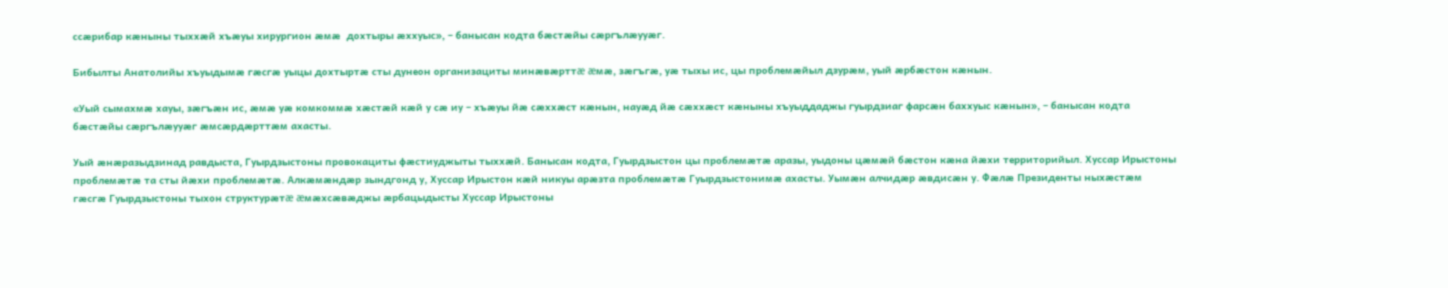ссæрибар кæныны тыххæй хъæуы хирургион æмæ  дохтыры æххуыс», – банысан кодта бæстæйы сæргълæууæг.

Бибылты Анатолийы хъуыдымæ гæсгæ уыцы дохтыртæ сты дунеон организациты минæвæрттæ æмæ, зæгъгæ, уæ тыхы ис, цы проблемæйыл дзурæм, уый æрбæстон кæнын.

«Уый сымахмæ хауы, зæгъæн ис, æмæ уæ комкоммæ хæстæй кæй у сæ иу – хъæуы йæ сæххæст кæнын, науæд йæ сæххæст кæныны хъуыддаджы гуырдзиаг фарсæн баххуыс кæнын», – банысан кодта бæстæйы сæргълæууæг æмсæрдæрттæм ахасты.

Уый æнæразыдзинад равдыста, Гуырдзыстоны провокациты фæстиуджыты тыххæй. Банысан кодта, Гуырдзыстон цы проблемæтæ аразы, уыдоны цæмæй бæстон кæна йæхи территорийыл. Хуссар Ирыстоны проблемæтæ та сты йæхи проблемæтæ. Алкæмæндæр зындгонд у, Хуссар Ирыстон кæй никуы арæзта проблемæтæ Гуырдзыстонимæ ахасты. Уымæн алчидæр æвдисæн у. Фæлæ Президенты ныхæстæм гæсгæ Гуырдзыстоны тыхон структурæтæ æмæхсæвæджы æрбацыдысты Хуссар Ирыстоны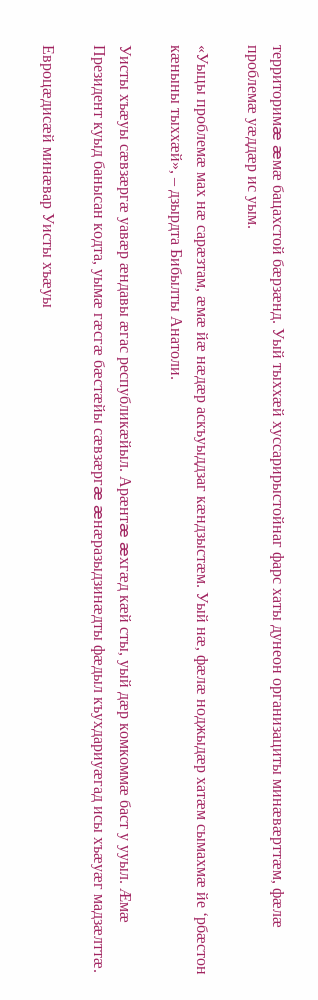территоримæ æмæ бацахстой бæрзæнд. Уый тыххæй хуссарирыстойнаг фарс хаты дунеон организациты минæвæрттæм, фæлæ проблемæ уæддæр ис уым.

«Уыцы проблемæ мах нæ сарæзтам, æмæ йæ нæдæр аскъуыддзаг кæндзыстæм. Уый нæ, фæлæ ноджыдæр хатæм сымахмæ йе ‘рбæстон кæныны тыххæй», – дзырдта Бибылты Анатоли.

Уисты хъæуы сæвзæргæ уавæр æндавы æгас республикæйыл. Арæнтæ æхгæд кæй сты, уый дæр комкоммæ баст у ууыл. Æмæ Президент куыд банысан кодта, уымæ гæсгæ бæстæйы сæвзæргæ æнæразыдзинæдты фæдыл къухдариуæгад исы хъæуæг мадзæлттæ.

Евроцæдисæй минæвар Уисты хъæуы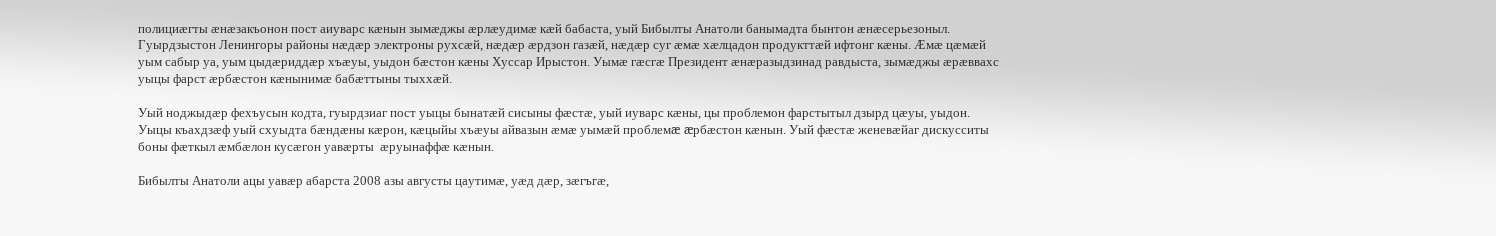полициæгты æнæзакъонон пост аиуварс кæнын зымæджы æрлæудимæ кæй бабаста, уый Бибылты Анатоли банымадта бынтон æнæсерьезоныл. Гуырдзыстон Ленингоры районы нæдæр электроны рухсæй, нæдæр æрдзон газæй, нæдæр суг æмæ хæлцадон продукттæй ифтонг кæны. Æмæ цæмæй уым сабыр уа, уым цыдæриддæр хъæуы, уыдон бæстон кæны Хуссар Ирыстон. Уымæ гæсгæ Президент æнæразыдзинад равдыста, зымæджы æрæввахс уыцы фарст æрбæстон кæнынимæ бабæттыны тыххæй.

Уый ноджыдæр фехъусын кодта, гуырдзиаг пост уыцы бынатæй сисыны фæстæ, уый иуварс кæны, цы проблемон фарстытыл дзырд цæуы, уыдон. Уыцы къахдзæф уый схуыдта бæндæны кæрон, кæцыйы хъæуы айвазын æмæ уымæй проблемæ æрбæстон кæнын. Уый фæстæ женевæйаг дискусситы боны фæткыл æмбæлон кусæгон уавæрты  æруынаффæ кæнын.

Бибылты Анатоли ацы уавæр абарста 2008 азы августы цаутимæ, уæд дæр, зæгъгæ,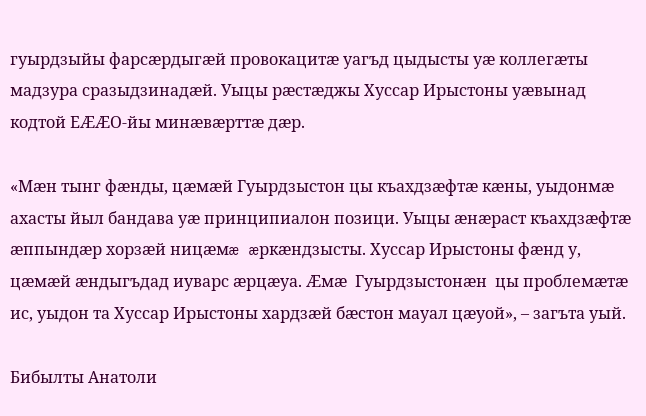гуырдзыйы фарсæрдыгæй провокацитæ уагъд цыдысты уæ коллегæты мадзура сразыдзинадæй. Уыцы рæстæджы Хуссар Ирыстоны уæвынад кодтой ЕÆÆО-йы минæвæрттæ дæр.

«Мæн тынг фæнды, цæмæй Гуырдзыстон цы къахдзæфтæ кæны, уыдонмæ ахасты йыл бандава уæ принципиалон позици. Уыцы æнæраст къахдзæфтæ æппындæр хорзæй ницæмæ æркæндзысты. Хуссар Ирыстоны фæнд у, цæмæй æндыгъдад иуварс æрцæуа. Æмæ  Гуырдзыстонæн  цы проблемæтæ ис, уыдон та Хуссар Ирыстоны хардзæй бæстон мауал цæуой», – загъта уый.

Бибылты Анатоли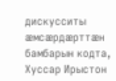дискусситы æмсæрдæрттæн бамбарын кодта, Хуссар Ирыстон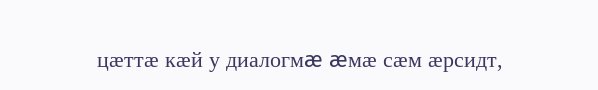цæттæ кæй у диалогмæ æмæ сæм æрсидт,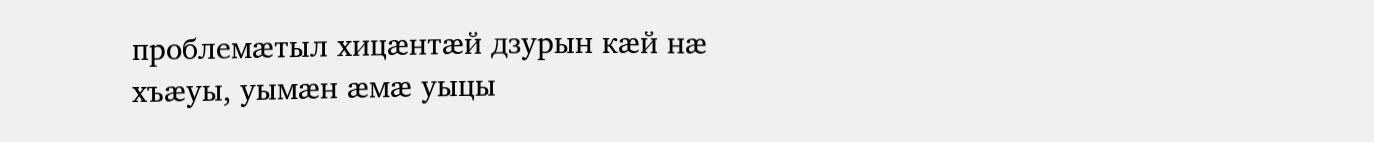проблемæтыл хицæнтæй дзурын кæй нæ хъæуы, уымæн æмæ уыцы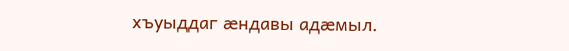хъуыддаг æндавы адæмыл.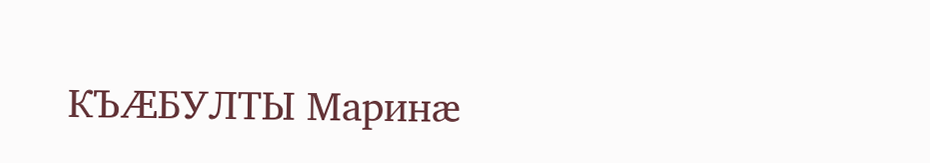КЪÆБУЛТЫ Маринæ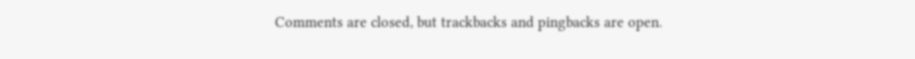Comments are closed, but trackbacks and pingbacks are open.